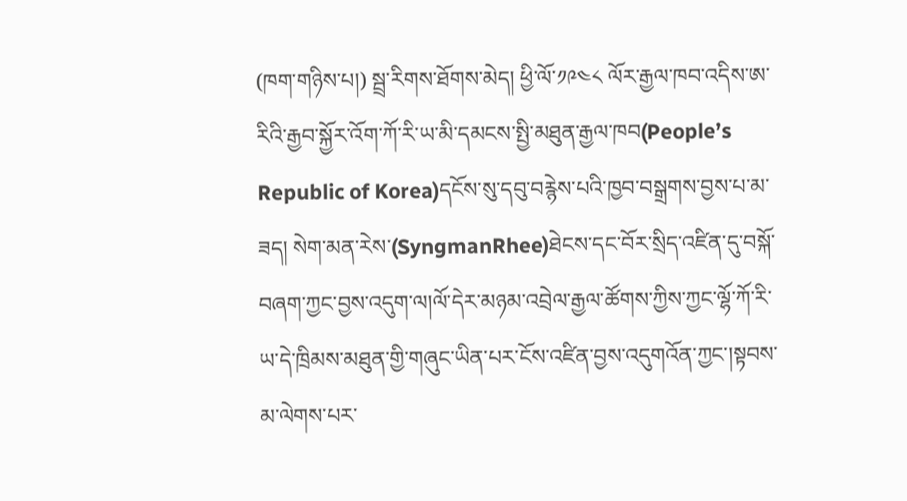(ཁག་གཉིས་པ།) སྦྲ་རིགས་ཐོགས་མེད། ཕྱི་ལོ་༡༩༤༨ ལོར་རྒྱལ་ཁབ་འདིས་ཨ་རིའི་རྒྱབ་སྐྱོར་འོག་ཀོ་རི་ཡ་མི་དམངས་སྤྱི་མཐུན་རྒྱལ་ཁབ(People’s Republic of Korea)དངོས་སུ་དབུ་བརྙེས་པའི་ཁྱབ་བསྒྲགས་བྱས་པ་མ་ཟད། སེག་མན་རེས་(SyngmanRhee)ཐེངས་དང་བོར་སྲིད་འཛིན་དུ་བསྐོ་བཞག་ཀྱང་བྱས་འདུག་ལ།ལོ་དེར་མཉམ་འབྲེལ་རྒྱལ་ཚོགས་ཀྱིས་ཀྱང་ལྷོ་ཀོ་རི་ཡ་དེ་ཁྲིམས་མཐུན་གྱི་གཞུང་ཡིན་པར་ངོས་འཛིན་བྱས་འདུགའོན་ཀྱང་།སྟབས་མ་ལེགས་པར་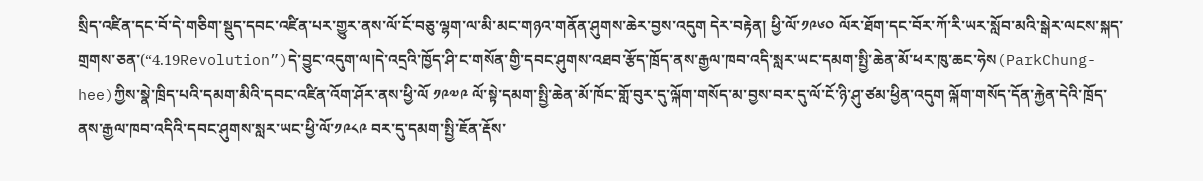སྲིད་འཛིན་དང་བོ་དེ་གཅིག་སྡུད་དབང་འཛིན་པར་གྱུར་ནས་ལོ་ངོ་བཅུ་ལྷག་ལ་མི་མང་གཉའ་གནོན་ཤུགས་ཆེར་བྱས་འདུག དེར་བརྟེན། ཕྱི་ལོ་༡༩༦༠ ལོར་ཐོག་དང་བོར་ཀོ་རི་ཡར་སློབ་མའི་སྒེར་ལངས་སྐད་གྲགས་ཅན་(“4.19Revolution”)དེ་བྱུང་འདུག་ལ།དེ་འདྲའི་ཁྱོད་ཤི་ང་གསོན་གྱི་དབང་ཤུགས་འཐབ་རྩོད་ཁྲོད་ནས་རྒྱལ་ཁབ་འདི་སླར་ཡང་དམག་སྤྱི་ཆེན་མོ་ཕར་ཁུ་ཆང་ཧེས(ParkChung-hee)ཀྱིས་སྣེ་ཁྲིད་པའི་དམག་མིའི་དབང་འཛིན་འོག་ཤོར་ནས་ཕྱི་ལོ ༡༩༧༩ ལོ་སྟེ་དམག་སྤྱི་ཆེན་མོ་ཁོང་གློ་བུར་དུ་ལྐོག་གསོད་མ་བྱས་བར་དུ་ལོ་ངོ་ཉི་ཤུ་ཙམ་ཕྱིན་འདུག ལྐོག་གསོད་དོན་རྐྱེན་དེའི་ཁྲོད་ནས་རྒྱལ་ཁབ་འདིའི་དབང་ཤུགས་སླར་ཡང་ཕྱི་ལོ་༡༩༨༩ བར་དུ་དམག་སྤྱི་ཇོན་རྡོས་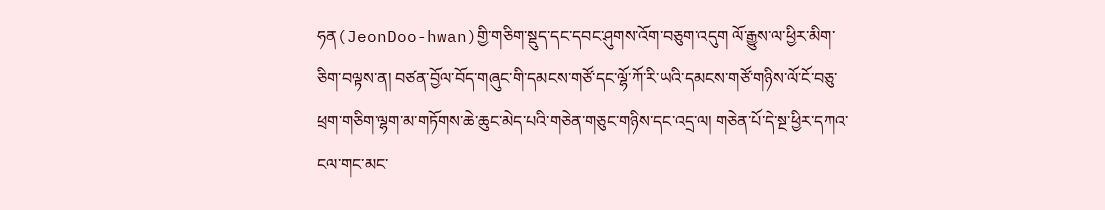ཧན(JeonDoo-hwan)གྱི་གཅིག་སྡུད་དང་དབང་ཤུགས་འོག་བཅུག་འདུག ལོ་རྒྱུས་ལ་ཕྱིར་མིག་ཅིག་བལྟས་ན། བཙན་བྱོལ་བོད་གཞུང་གི་དམངས་གཙོ་དང་ལྷོ་ཀོ་རི་ཡའི་དམངས་གཙོ་གཉིས་ལོ་ངོ་བཅུ་ཕྲག་གཅིག་ལྷག་མ་གཏོགས་ཆེ་ཆུང་མེད་པའི་གཅེན་གཅུང་གཉིས་དང་འདྲ་ལ། གཅེན་པོ་དེ་སྔ་ཕྱིར་དཀའ་ངལ་གང་མང་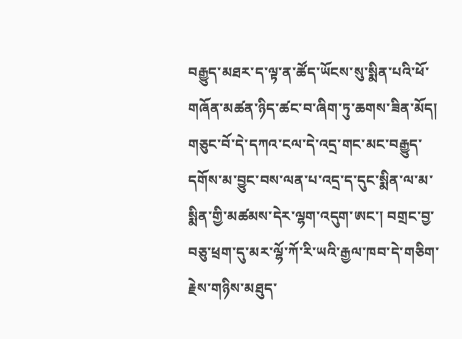བརྒྱུད་མཐར་ད་ལྟ་ན་ཚོད་ཡོངས་སུ་སྨིན་པའི་ཕོ་གཞོན་མཚན་ཉིད་ཚང་བ་ཞིག་ཏུ་ཆགས་ཟིན་མོད། གཅུང་བོ་དེ་དཀའ་ངལ་དེ་འདྲ་གང་མང་བརྒྱུད་དགོས་མ་བྱུང་བས་ལན་པ་འདྲ་ད་དུང་སྨིན་ལ་མ་སྨིན་གྱི་མཚམས་དེར་ལྷག་འདུག་ཨང་། བགྲང་བྱ་བཅུ་ཕྲག་དུ་མར་ལྷོ་ཀོ་རི་ཡའི་རྒྱལ་ཁབ་དེ་གཅིག་རྗེས་གཉིས་མཐུད་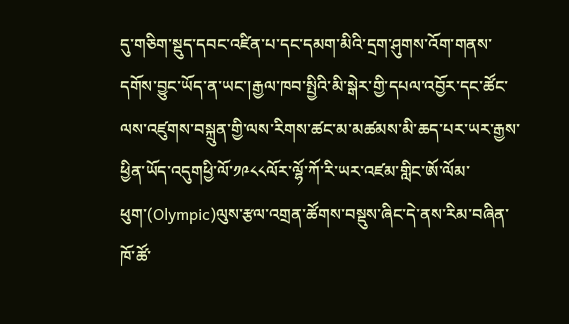དུ་གཅིག་སྡུད་དབང་འཛིན་པ་དང་དམག་མིའི་དྲག་ཤུགས་འོག་གནས་དགོས་བྱུང་ཡོད་ན་ཡང་།རྒྱལ་ཁབ་སྤྱིའི་མི་སྒེར་གྱི་དཔལ་འབྱོར་དང་ཚོང་ལས་འཛུགས་བསྐྲུན་གྱི་ལས་རིགས་ཚང་མ་མཚམས་མི་ཆད་པར་ཡར་རྒྱས་ཕྱིན་ཡོད་འདུགཕྱི་ལོ་༡༩༨༨ལོར་ལྷོ་ཀོ་རི་ཡར་འཛམ་གླིང་ཨོ་ལོམ་ཕུག་(Olympic)ལུས་རྩལ་འགྲན་ཚོགས་བསྡུས་ཞིང་དེ་ནས་རིམ་བཞིན་ཁོ་ཚོ་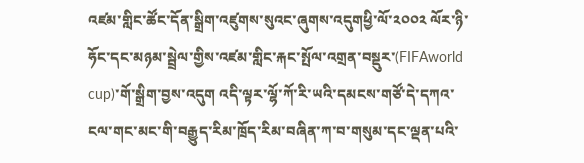འཛམ་གླིང་ཚོང་དོན་སྒྲིག་འཛུགས་སུའང་ཞུགས་འདུགཕྱི་ལོ་༢༠༠༢ ལོར་ཉི་ཧོང་དང་མཉམ་སྦྲེལ་གྱིས་འཛམ་གླིང་རྐང་སྤོལ་འགྲན་བསྡུར་(FIFAworld cup)་གོ་སྒྲིག་བྱས་འདུག འདི་ལྟར་ལྷོ་ཀོ་རི་ཡའི་དམངས་གཙོ་དེ་དཀའ་ངལ་གང་མང་གི་བརྒྱུད་རིམ་ཁྲོད་རིམ་བཞིན་ཀ་བ་གསུམ་དང་ལྡན་པའི་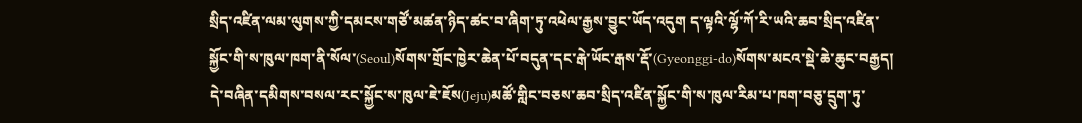སྲིད་འཛིན་ལམ་ལུགས་ཀྱི་དམངས་གཙོ་མཚན་ཉིད་ཚང་བ་ཞིག་ཏུ་འཕེལ་རྒྱས་བྱུང་ཡོད་འདུག ད་ལྟའི་ལྷོ་ཀོ་རི་ཡའི་ཆབ་སྲིད་འཛིན་སྐྱོང་གི་ས་ཁུལ་ཁག་ནི་སོལ་(Seoul)སོགས་གྲོང་ཁྱེར་ཆེན་པོ་བདུན་དང་རྒེ་ཡོང་རྒས་རྡོ་(Gyeonggi-do)སོགས་མངའ་སྡེ་ཆེ་ཆུང་བརྒྱད། དེ་བཞིན་དམིགས་བསལ་རང་སྐྱོང་ས་ཁུལ་ཇེ་ཇོས(Jeju)མཚོ་གླིང་བཅས་ཆབ་སྲིད་འཛིན་སྐྱོང་གི་ས་ཁུལ་རིམ་པ་ཁག་བཅུ་དྲུག་ཏུ་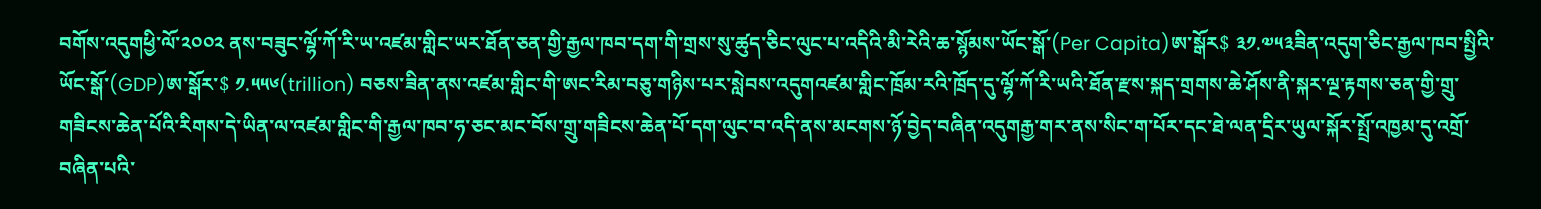བགོས་འདུགཕྱི་ལོ་༢༠༠༢ ནས་བཟུང་ལྷོ་ཀོ་རི་ཡ་འཛམ་གླིང་ཡར་ཐོན་ཅན་གྱི་རྒྱལ་ཁབ་དག་གི་གྲས་སུ་ཚུད་ཅིང་ལུང་པ་འདིའི་མི་རེའི་ཆ་སྙོམས་ཡོང་སྒོ་(Per Capita)ཨ་སྒོར$ ༣༡.༧༥༣ཟིན་འདུག་ཅིང་རྒྱལ་ཁབ་སྤྱིའི་ཡོང་སྒོ་(GDP)ཨ་སྒོར་$ ༡.༥༥༦(trillion) བཅས་ཟིན་ནས་འཛམ་གླིང་གི་ཨང་རིམ་བཅུ་གཉིས་པར་སླེབས་འདུགའཛམ་གླིང་ཁྲོམ་རའི་ཁྲོད་དུ་ལྷོ་ཀོ་རི་ཡའི་ཐོན་རྫས་སྐད་གྲགས་ཆེ་ཤོས་ནི་སྐར་ལྔ་རྟགས་ཅན་གྱི་གྲུ་གཟིངས་ཆེན་པོའི་རིགས་དེ་ཡིན་ལ་འཛམ་གླིང་གི་རྒྱལ་ཁབ་ཧ་ཅང་མང་བོས་གྲུ་གཟིངས་ཆེན་པོ་དག་ལུང་བ་འདི་ནས་མངགས་ཉོ་བྱེད་བཞིན་འདུགརྒྱ་གར་ནས་སིང་ག་པོར་དང་ཐེ་ལན་དྲིར་ཡུལ་སྐོར་སྤྲོ་འཁྱམ་དུ་འགྲོ་བཞིན་པའི་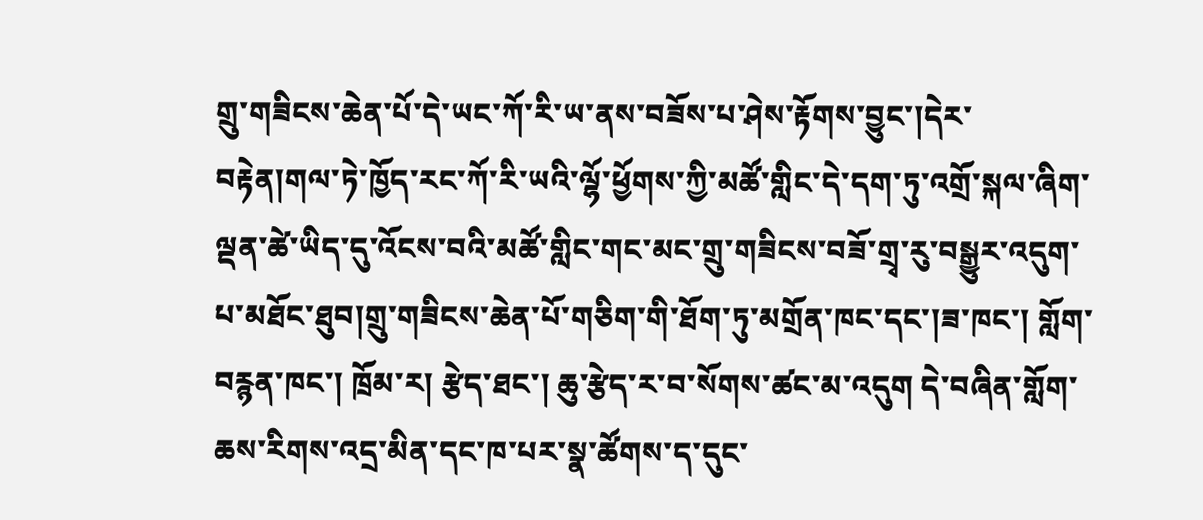གྲུ་གཟིངས་ཆེན་པོ་དེ་ཡང་ཀོ་རི་ཡ་ནས་བཟོས་པ་ཤེས་རྟོགས་བྱུང་།དེར་བརྟེན།གལ་ཏེ་ཁྱོད་རང་ཀོ་རི་ཡའི་ལྷོ་ཕྱོགས་ཀྱི་མཚོ་གླིང་དེ་དག་ཏུ་འགྲོ་སྐལ་ཞིག་ལྡན་ཚེ་ཡིད་དུ་འོངས་བའི་མཚོ་གླིང་གང་མང་གྲུ་གཟིངས་བཟོ་གྲྭ་རུ་བསྒྱུར་འདུག་པ་མཐོང་ཐུབ།གྲུ་གཟིངས་ཆེན་པོ་གཅིག་གི་ཐོག་ཏུ་མགྲོན་ཁང་དང་།ཟ་ཁང་། གློག་བརྙན་ཁང་། ཁྲོམ་ར། རྩེད་ཐང་། ཆུ་རྩེད་ར་བ་སོགས་ཚང་མ་འདུག དེ་བཞིན་གློག་ཆས་རིགས་འདྲ་མིན་དང་ཁ་པར་སྣ་ཚོགས་ད་དུང་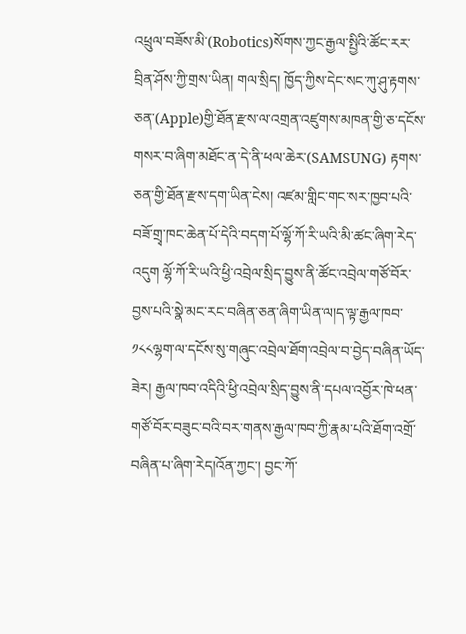འཕྲུལ་བཟོས་མི་(Robotics)སོགས་ཀྱང་རྒྱལ་སྤྱིའི་ཚོང་རར་བྲིན་ཤོས་ཀྱི་གྲས་ཡིན། གལ་སྲིད། ཁྱོད་ཀྱིས་དེང་སང་ཀུ་ཤུ་རྟགས་ཅན་(Apple)གྱི་ཐོན་རྫས་ལ་འགྲན་འཛུགས་མཁན་གྱི་ཅ་དངོས་གསར་བ་ཞིག་མཐོང་ན་དེ་ནི་ཕལ་ཆེར་(SAMSUNG) རྟགས་ཅན་གྱི་ཐོན་རྫས་དག་ཡིན་ངེས། འཛམ་གླིང་གང་སར་ཁྱབ་པའི་བཟོ་གྲྭ་ཁང་ཆེན་པོ་དེའི་བདག་པོ་ལྷོ་ཀོ་རི་ཡའི་མི་ཚང་ཞིག་རེད་འདུག ལྷོ་ཀོ་རི་ཡའི་ཕྱི་འབྲེལ་སྲིད་བྱུས་ནི་ཚོང་འབྲེལ་གཙོ་བོར་བྱས་པའི་སྣེ་མང་རང་བཞིན་ཅན་ཞིག་ཡིན་ལ།ད་ལྟ་རྒྱལ་ཁབ་༡༨༨ལྷག་ལ་དངོས་སུ་གཞུང་འབྲེལ་ཐོག་འབྲེལ་བ་བྱེད་བཞིན་ཡོད་ཟེར། རྒྱལ་ཁབ་འདིའི་ཕྱི་འབྲེལ་སྲིད་བྱུས་ནི་དཔལ་འབྱོར་ཁེ་ཕན་གཙོ་བོར་བཟུང་བའི་བར་གནས་རྒྱལ་ཁབ་ཀྱི་རྣམ་པའི་ཐོག་འགྲོ་བཞིན་པ་ཞིག་རེད།འོན་ཀྱང་། བྱང་ཀོ་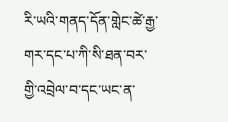རི་ཡའི་གནད་དོན་གླེང་ཚེ་རྒྱ་གར་དང་པ་ཀི་སི་ཐན་བར་གྱི་འབྲེལ་བ་དང་ཡང་ན་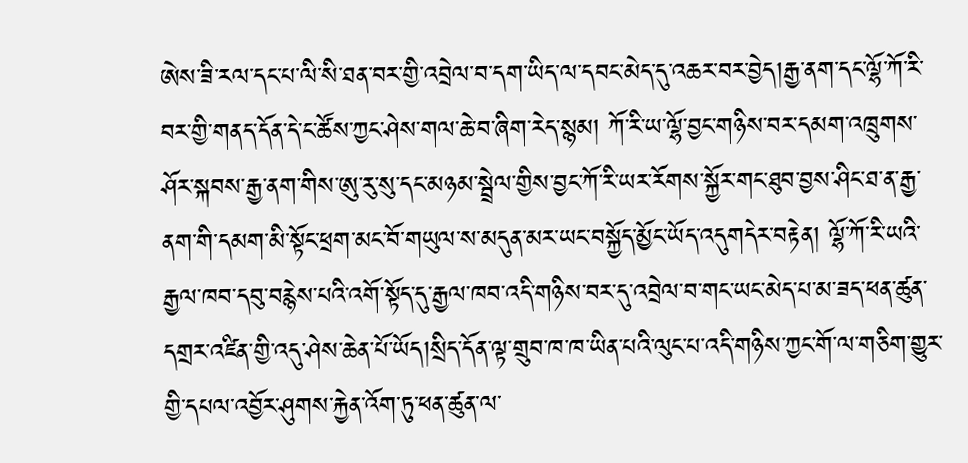ཨེས་ཟི་རལ་དང་པ་ལི་སི་ཐན་བར་གྱི་འབྲེལ་བ་དག་ཡིད་ལ་དབང་མེད་དུ་འཆར་བར་བྱེད།རྒྱ་ནག་དང་ལྷོ་ཀོ་རི་བར་གྱི་གནད་དོན་དེ་ང་ཚོས་ཀྱང་ཤེས་གལ་ཆེ་བ་ཞིག་རེད་སྙམ། ཀོ་རི་ཡ་ལྷོ་བྱང་གཉིས་བར་དམག་འཁྲུགས་ཤོར་སྐབས་རྒྱ་ནག་གིས་ཨུ་རུ་སུ་དང་མཉམ་སྦྲེལ་གྱིས་བྱང་ཀོ་རི་ཡར་རོགས་སྐྱོར་གང་ཐུབ་བྱས་ཤིང་ཐ་ན་རྒྱ་ནག་གི་དམག་མི་སྟོང་ཕྲག་མང་བོ་གཡུལ་ས་མདུན་མར་ཡང་བསྐྱོད་མྱོང་ཡོད་འདུགདེར་བརྟེན། ལྷོ་ཀོ་རི་ཡའི་རྒྱལ་ཁབ་དབུ་བརྙེས་པའི་འགོ་སྟོད་དུ་རྒྱལ་ཁབ་འདི་གཉིས་བར་དུ་འབྲེལ་བ་གང་ཡང་མེད་པ་མ་ཟད་ཕན་ཚུན་དགྲར་འཛིན་གྱི་འདུ་ཤེས་ཆེན་པོ་ཡོད།སྲིད་དོན་ལྟ་གྲུབ་ཁ་ཁ་ཡིན་པའི་ལུང་པ་འདི་གཉིས་ཀྱང་གོ་ལ་གཅིག་གྱུར་གྱི་དཔལ་འབྱོར་ཤུགས་རྐྱེན་འོག་ཏུ་ཕན་ཚུན་ལ་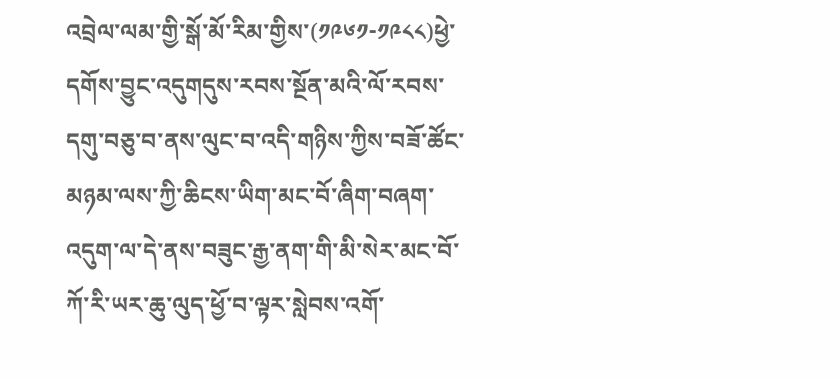འབྲེལ་ལམ་གྱི་སྒོ་མོ་རིམ་གྱིས་(༡༩༦༡-༡༩༨༨)ཕྱེ་དགོས་བྱུང་འདུགདུས་རབས་སྔོན་མའི་ལོ་རབས་དགུ་བཅུ་བ་ནས་ལུང་བ་འདི་གཉིས་ཀྱིས་བཟོ་ཚོང་མཉམ་ལས་ཀྱི་ཆིངས་ཡིག་མང་བོ་ཞིག་བཞག་འདུག་ལ་དེ་ནས་བཟུང་རྒྱ་ནག་གི་མི་སེར་མང་བོ་ཀོ་རི་ཡར་ཆུ་ལུད་ཕྱོ་བ་ལྟར་སླེབས་འགོ་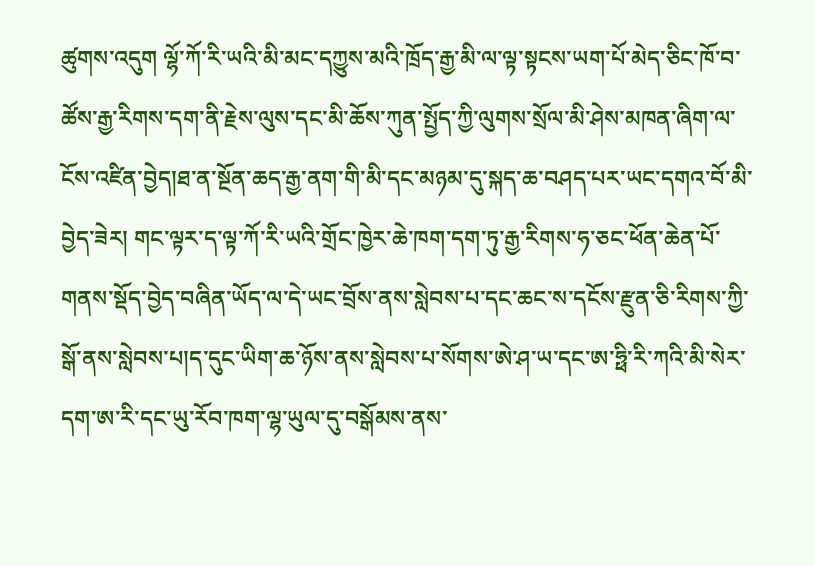ཚུགས་འདུག ལྷོ་ཀོ་རི་ཡའི་མི་མང་དཀྱུས་མའི་ཁྲོད་རྒྱ་མི་ལ་ལྟ་སྟངས་ཡག་པོ་མེད་ཅིང་ཁོ་བ་ཚོས་རྒྱ་རིགས་དག་ནི་རྗེས་ལུས་དང་མི་ཆོས་ཀུན་སྤྱོད་ཀྱི་ལུགས་སྲོལ་མི་ཤེས་མཁན་ཞིག་ལ་ངོས་འཛིན་བྱེད།ཐ་ན་སྔོན་ཆད་རྒྱ་ནག་གི་མི་དང་མཉམ་དུ་སྐད་ཆ་བཤད་པར་ཡང་དགའ་བོ་མི་བྱེད་ཟེར། གང་ལྟར་ད་ལྟ་ཀོ་རི་ཡའི་གྲོང་ཁྱེར་ཆེ་ཁག་དག་ཏུ་རྒྱ་རིགས་ཧ་ཅང་ཕོན་ཆེན་པོ་གནས་སྡོད་བྱེད་བཞིན་ཡོད་ལ་དེ་ཡང་བྲོས་ནས་སླེབས་པ་དང་ཆང་ས་དངོས་རྫུན་ཅི་རིགས་ཀྱི་སྒོ་ནས་སླེབས་པ།ད་དུང་ཡིག་ཆ་ཉོས་ནས་སླེབས་པ་སོགས་ཨེ་ཤ་ཡ་དང་ཨ་ཧྥི་རི་ཀའི་མི་སེར་དག་ཨ་རི་དང་ཡུ་རོབ་ཁག་ལྷ་ཡུལ་དུ་བསྒོམས་ནས་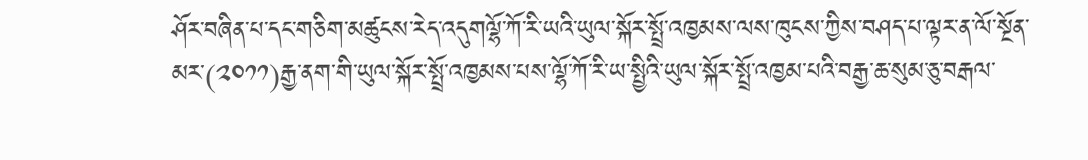ཤོར་བཞིན་པ་དང་གཅིག་མཚུངས་རེད་འདུགལྷོ་ཀོ་རི་ཡའི་ཡུལ་སྐོར་སྤྲོ་འཁྱམས་ལས་ཁུངས་ཀྱིས་བཤད་པ་ལྟར་ན་ལོ་སྔོན་མར་(༢༠༡༡)རྒྱ་ནག་གི་ཡུལ་སྐོར་སྤྲོ་འཁྱམས་པས་ལྷོ་ཀོ་རི་ཡ་སྤྱིའི་ཡུལ་སྐོར་སྤྲོ་འཁྱམ་པའི་བརྒྱ་ཆ་སུམ་ཅུ་བརྒལ་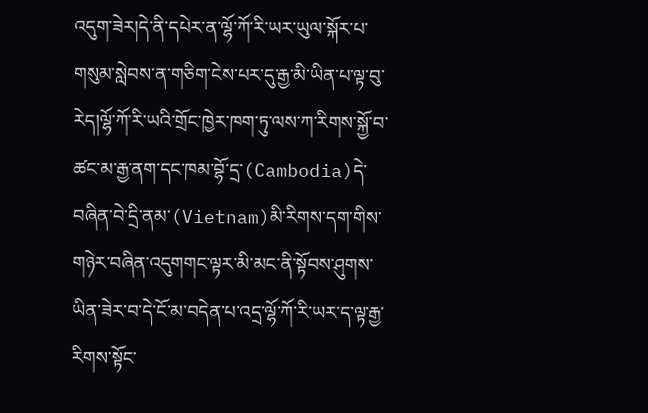འདུག་ཟེར།དེ་ནི་དཔེར་ན་ལྷོ་ཀོ་རི་ཡར་ཡུལ་སྐོར་པ་གསུམ་སླེབས་ན་གཅིག་ངེས་པར་དུ་རྒྱ་མི་ཡིན་པ་ལྟ་བུ་རེད།ལྷོ་ཀོ་རི་ཡའི་གྲོང་ཁྱེར་ཁག་ཏུ་ལས་ཀ་རིགས་སྐྱོ་བ་ཚང་མ་རྒྱ་ནག་དང་ཁམ་བྷོ་དྲ་(Cambodia)དེ་བཞིན་བེ་དྲི་ནམ་(Vietnam)མི་རིགས་དག་གིས་གཉེར་བཞིན་འདུགགང་ལྟར་མི་མང་ནི་སྟོབས་ཤུགས་ཡིན་ཟེར་བ་དེ་ངོ་མ་བདེན་པ་འདྲ་ལྷོ་ཀོ་རི་ཡར་ད་ལྟ་རྒྱ་རིགས་སྟོང་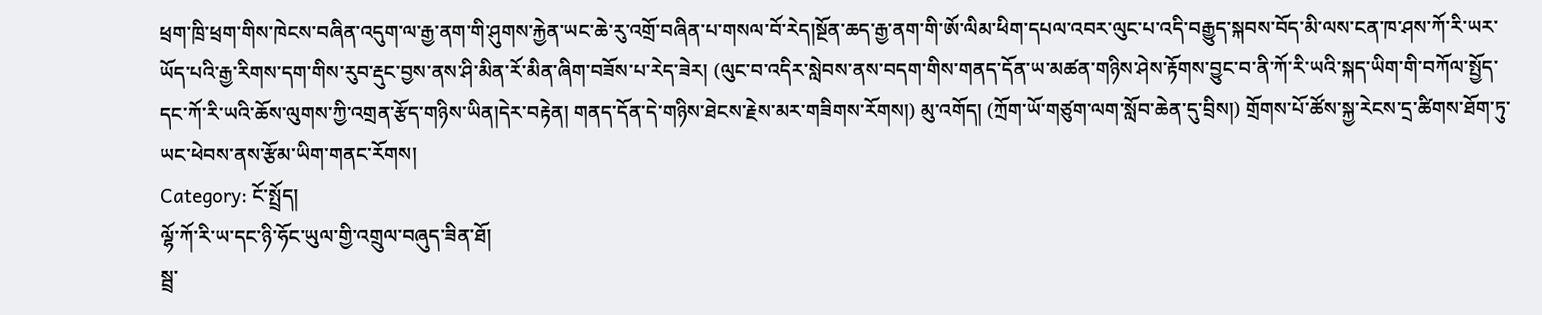ཕྲག་ཁྲི་ཕྲག་གིས་ཁེངས་བཞིན་འདུག་ལ་རྒྱ་ནག་གི་ཤུགས་རྐྱེན་ཡང་ཆེ་རུ་འགྲོ་བཞིན་པ་གསལ་བོ་རེད།སྔོན་ཆད་རྒྱ་ནག་གི་ཨོ་ལིམ་ཕིག་དཔལ་འབར་ལུང་པ་འདི་བརྒྱུད་སྐབས་བོད་མི་ལས་ངན་ཁ་ཤས་ཀོ་རི་ཡར་ཡོད་པའི་རྒྱ་རིགས་དག་གིས་རུབ་རྡུང་བྱས་ནས་ཤི་མིན་རོ་མིན་ཞིག་བཟོས་པ་རེད་ཟེར། (ལུང་བ་འདིར་སླེབས་ནས་བདག་གིས་གནད་དོན་ཡ་མཚན་གཉིས་ཤེས་རྟོགས་བྱུང་བ་ནི་ཀོ་རི་ཡའི་སྐད་ཡིག་གི་བཀོལ་སྤྱོད་དང་ཀོ་རི་ཡའི་ཆོས་ལུགས་ཀྱི་འགྲན་རྩོད་གཉིས་ཡིན།དེར་བརྟེན། གནད་དོན་དེ་གཉིས་ཐེངས་རྗེས་མར་གཟིགས་རོགས།) མུ་འགོད། (ཀྲོག་ཡོ་གཙུག་ལག་སློབ་ཆེན་དུ་བྲིས།) གྲོགས་པོ་ཚོས་སྐྱ་རེངས་དྲ་ཚིགས་ཐོག་ཏུ་ཡང་ཕེབས་ནས་རྩོམ་ཡིག་གནང་རོགས།
Category: ངོ་སྤྲོད།
ལྷོ་ཀོ་རི་ཡ་དང་ཉི་ཧོང་ཡུལ་གྱི་འགྲུལ་བཞུད་ཟིན་ཐོ།
སྦྲ་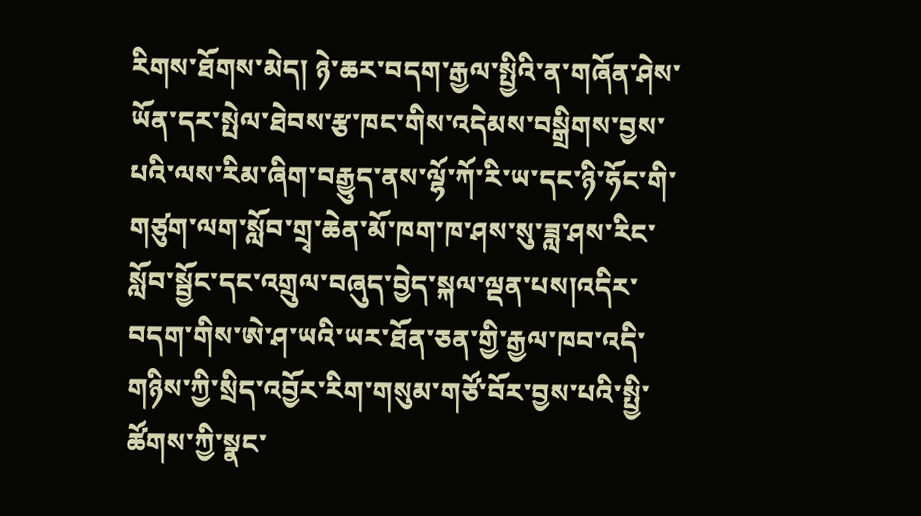རིགས་ཐོགས་མེད། ཉེ་ཆར་བདག་རྒྱལ་སྤྱིའི་ན་གཞོན་ཤེས་ཡོན་དར་སྤེལ་ཐེབས་རྩ་ཁང་གིས་འདེམས་བསྒྲིགས་བྱས་པའི་ལས་རིམ་ཞིག་བརྒྱུད་ནས་ལྷོ་ཀོ་རི་ཡ་དང་ཉི་ཧོང་གི་གཙུག་ལག་སློབ་གྲྭ་ཆེན་མོ་ཁག་ཁ་ཤས་སུ་ཟླ་ཤས་རིང་སློབ་སྦྱོང་དང་འགྲུལ་བཞུད་བྱེད་སྐལ་ལྡན་པས།འདིར་བདག་གིས་ཨེ་ཤ་ཡའི་ཡར་ཐོན་ཅན་གྱི་རྒྱལ་ཁབ་འདི་གཉིས་ཀྱི་སྲིད་འབྱོར་རིག་གསུམ་གཙོ་བོར་བྱས་པའི་སྤྱི་ཚོགས་ཀྱི་སྣང་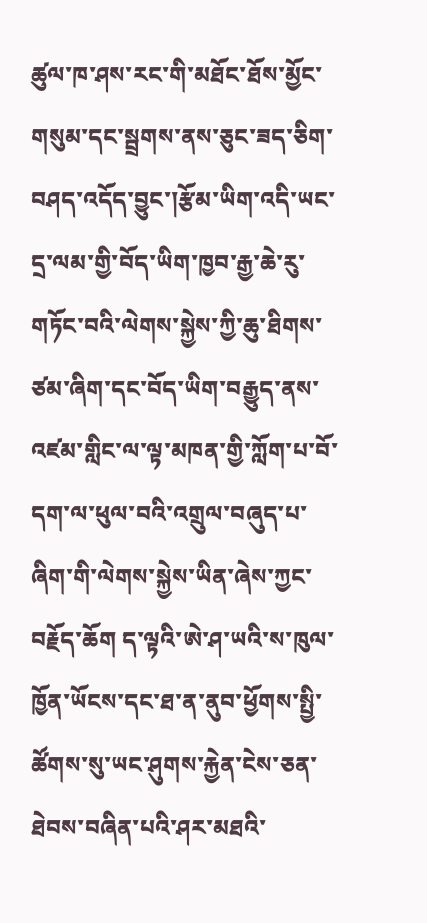ཚུལ་ཁ་ཤས་རང་གི་མཐོང་ཐོས་མྱོང་གསུམ་དང་སྦྲགས་ནས་ཅུང་ཟད་ཅིག་བཤད་འདོད་བྱུང་།རྩོམ་ཡིག་འདི་ཡང་དྲ་ལམ་གྱི་བོད་ཡིག་ཁྱབ་རྒྱ་ཆེ་རུ་གཏོང་བའི་ལེགས་སྐྱེས་ཀྱི་ཆུ་ཐིགས་ཙམ་ཞིག་དང་བོད་ཡིག་བརྒྱུད་ནས་འཛམ་གླིང་ལ་ལྟ་མཁན་གྱི་ཀློག་པ་བོ་དག་ལ་ཕུལ་བའི་འགྲུལ་བཞུད་པ་ཞིག་གི་ལེགས་སྐྱེས་ཡིན་ཞེས་ཀྱང་བརྗོད་ཆོག ད་ལྟའི་ཨེ་ཤ་ཡའི་ས་ཁུལ་ཁྱོན་ཡོངས་དང་ཐ་ན་ནུབ་ཕྱོགས་སྤྱི་ཚོགས་སུ་ཡང་ཤུགས་རྐྱེན་ངེས་ཅན་ཐེབས་བཞིན་པའི་ཤར་མཐའི་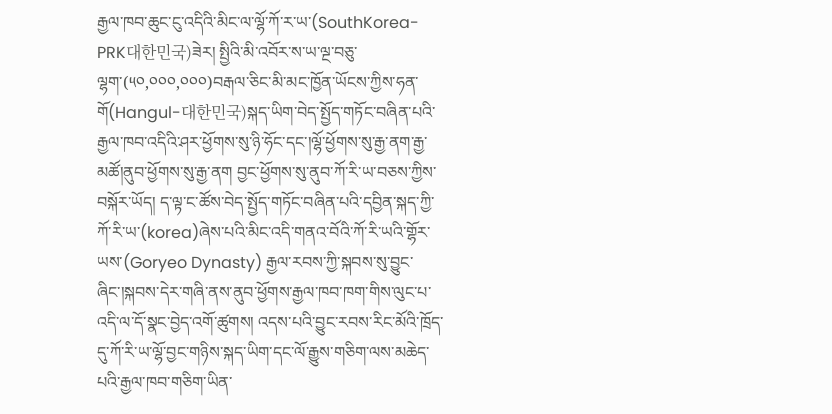རྒྱལ་ཁབ་ཆུང་ངུ་འདིའི་མིང་ལ་ལྷོ་ཀོ་ར་ཡ་(SouthKorea-PRK대한민국)ཟེར། སྤྱིའི་མི་འབོར་ས་ཡ་ལྔ་བཅུ་ལྷག་(༥༠,༠༠༠,༠༠༠)བརྒལ་ཅིང་མི་མང་ཁྱོན་ཡོངས་ཀྱིས་ཧན་གོ(Hangul-대한민국)སྐད་ཡིག་བེད་སྤྱོད་གཏོང་བཞིན་པའི་རྒྱལ་ཁབ་འདིའི་ཤར་ཕྱོགས་སུ་ཉི་ཧོང་དང་།ལྷོ་ཕྱོགས་སུ་རྒྱ་ནག་རྒྱ་མཚོ།ནུབ་ཕྱོགས་སུ་རྒྱ་ནག བྱང་ཕྱོགས་སུ་ནུབ་ཀོ་རི་ཡ་བཅས་ཀྱིས་བསྐོར་ཡོད། ད་ལྟ་ང་ཚོས་བེད་སྤྱོད་གཏོང་བཞིན་པའི་དབྱིན་སྐད་ཀྱི་ཀོ་རི་ཡ་(korea)ཞེས་པའི་མིང་འདི་གནའ་བོའི་ཀོ་རི་ཡའི་གྷོར་ཡས་(Goryeo Dynasty) རྒྱལ་རབས་ཀྱི་སྐབས་སུ་བྱུང་ཞིང་།སྐབས་དེར་གཞི་ནས་ནུབ་ཕྱོགས་རྒྱལ་ཁབ་ཁག་གིས་ལུང་པ་འདི་ལ་དོ་སྣང་བྱེད་འགོ་ཚུགས། འདས་པའི་བྱུང་རབས་རིང་མོའི་ཁྲོད་དུ་ཀོ་རི་ཡ་ལྷོ་བྱང་གཉིས་སྐད་ཡིག་དང་ལོ་རྒྱུས་གཅིག་ལས་མཆེད་པའི་རྒྱལ་ཁབ་གཅིག་ཡིན་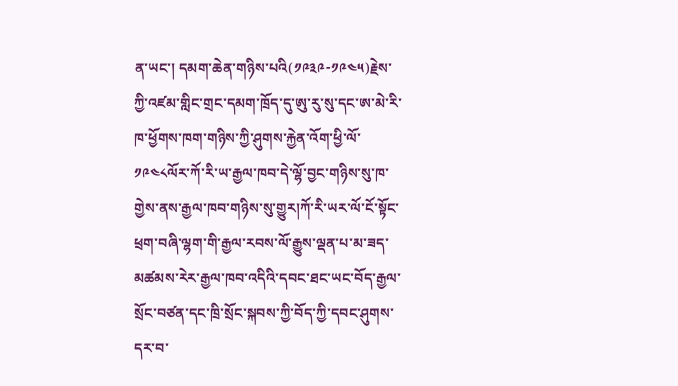ན་ཡང་། དམག་ཆེན་གཉིས་པའི(༡༩༣༩-༡༩༤༥)རྗེས་ཀྱི་འཛམ་གླིང་གྲང་དམག་ཁྲོད་དུ་ཨུ་རུ་སུ་དང་ཨ་མེ་རི་ཁ་ཕྱོགས་ཁག་གཉིས་ཀྱི་ཤུགས་རྐྱེན་འོག་ཕྱི་ལོ་༡༩༤༨ལོར་ཀོ་རི་ཡ་རྒྱལ་ཁབ་དེ་ལྷོ་བྱང་གཉིས་སུ་ཁ་གྱེས་ནས་རྒྱལ་ཁབ་གཉིས་སུ་གྱུར།ཀོ་རི་ཡར་ལོ་ངོ་སྟོང་ཕྲག་བཞི་ལྷག་གི་རྒྱལ་རབས་ལོ་རྒྱུས་ལྡན་པ་མ་ཟད་མཚམས་རེར་རྒྱལ་ཁབ་འདིའི་དབང་ཐང་ཡང་བོད་རྒྱལ་སྲོང་བཙན་དང་ཁྲི་སྲོང་སྐབས་ཀྱི་བོད་ཀྱི་དབང་ཤུགས་དར་བ་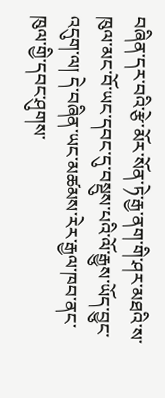བཞིན་དར་བའི་རྩེ་མོར་སོན་ཏེ་རྒྱ་ནག་གི་ཤར་མཐའི་ས་ཁུལ་མང་བོ་ཡང་དབང་དུ་བསྡུས་པའི་ལོ་རྒྱུས་ཡོད་བྱུང་འདུག་ལ། དེ་བཞིན་ཡང་མཚམས་རེར་རྒྱལ་ཁབ་ནང་ཁུལ་གྱི་དབང་ཤུགས་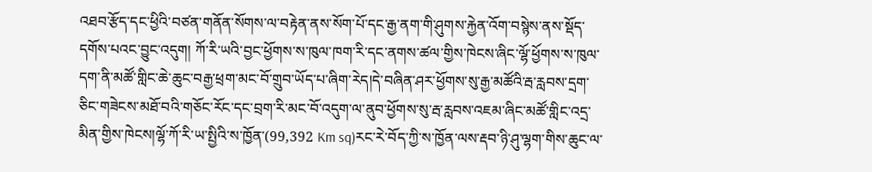འཐབ་རྩོད་དང་ཕྱིའི་བཙན་གནོན་སོགས་ལ་བརྟེན་ནས་སོག་པོ་དང་རྒྱ་ནག་གི་ཤུགས་རྐྱེན་འོག་བསྙེས་ནས་སྡོད་དགོས་པའང་བྱུང་འདུག། ཀོ་རི་ཡའི་བྱང་ཕྱོགས་ས་ཁུལ་ཁག་རི་དང་ནགས་ཚལ་གྱིས་ཁེངས་ཞིང་ལྷོ་ཕྱོགས་ས་ཁུལ་དག་ནི་མཚོ་གླིང་ཆེ་ཆུང་བརྒྱ་ཕྲག་མང་བོ་གྲུབ་ཡོད་པ་ཞིག་རེད།དེ་བཞིན་ཤར་ཕྱོགས་སུ་རྒྱ་མཚོའི་རྦ་རླབས་དྲག་ཅིང་གཟེངས་མཐོ་བའི་གཅོང་རོང་དང་བྲག་རི་མང་བོ་འདུག་ལ་ནུབ་ཕྱོགས་སུ་རྦ་རླབས་འཇམ་ཞིང་མཚོ་གླིང་འདྲ་མིན་གྱིས་ཁེངས།ལྷོ་ཀོ་རི་ཡ་སྤྱིའི་ས་ཁྱོན་(99,392 Km sq)རང་རེ་བོད་ཀྱི་ས་ཁྱོན་ལས་རྡབ་ཉི་ཤུ་ལྷག་གིས་ཆུང་ལ་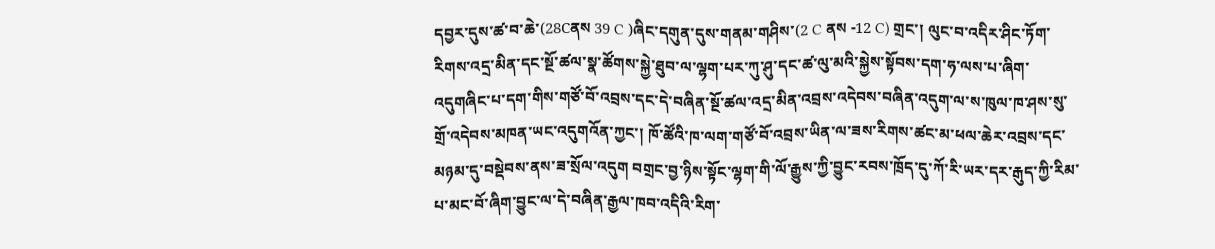དབྱར་དུས་ཚ་བ་ཆེ་(28Cནས 39 C )ཞིང་དགུན་དུས་གནམ་གཤིས་(2 C ནས -12 C) གྲང་། ལུང་བ་འདིར་ཤིང་ཏོག་རིགས་འདྲ་མིན་དང་སྔོ་ཚལ་སྣ་ཚོགས་སྐྱེ་ཐུབ་ལ་ལྷག་པར་ཀུ་ཤུ་དང་ཚ་ལུ་མའི་སྐྱེས་སྟོབས་དག་ཧ་ལས་པ་ཞིག་འདུགཞིང་པ་དག་གིས་གཙོ་བོ་འབྲས་དང་དེ་བཞིན་སྔོ་ཚལ་འདྲ་མིན་འབྲས་འདེབས་བཞིན་འདུག་ལ་ས་ཁུལ་ཁ་ཤས་སུ་གྲོ་འདེབས་མཁན་ཡང་འདུགའོན་ཀྱང་། ཁོ་ཚོའི་ཁ་ལག་གཙོ་བོ་འབྲས་ཡིན་ལ་ཟས་རིགས་ཚང་མ་ཕལ་ཆེར་འབྲས་དང་མཉམ་དུ་བསྡེབས་ནས་ཟ་སྲོལ་འདུག བགྲང་བྱ་ཉིས་སྟོང་ལྷག་གི་ལོ་རྒྱུས་ཀྱི་བྱུང་རབས་ཁྲོད་དུ་ཀོ་རི་ཡར་དར་རྒུད་ཀྱི་རིམ་པ་མང་བོ་ཞིག་བྱུང་ལ་དེ་བཞིན་རྒྱལ་ཁབ་འདིའི་རིག་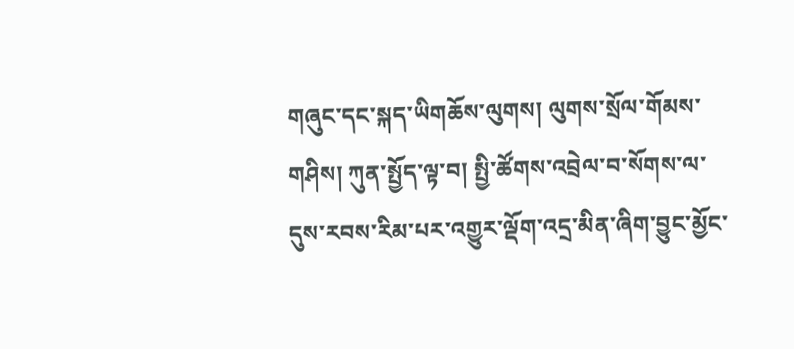གཞུང་དང་སྐད་ཡིགཆོས་ལུགས། ལུགས་སྲོལ་གོམས་གཤིས། ཀུན་སྤྱོད་ལྟ་བ། སྤྱི་ཚོགས་འབྲེལ་བ་སོགས་ལ་དུས་རབས་རིམ་པར་འགྱུར་ལྡོག་འདྲ་མིན་ཞིག་བྱུང་མྱོང་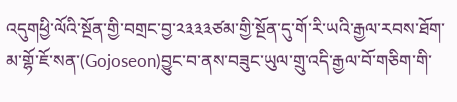འདུགཕྱི་ལོའི་སྔོན་གྱི་བགྲང་བྱ་༢༣༣༣ཙམ་གྱི་སྔོན་དུ་གོ་རི་ཡའི་རྒྱལ་རབས་ཐོག་མ་གྷོ་ཇོ་སན་(Gojoseon)བྱུང་བ་ནས་བཟུང་ཡུལ་གྲུ་འདི་རྒྱལ་བོ་གཅིག་གི་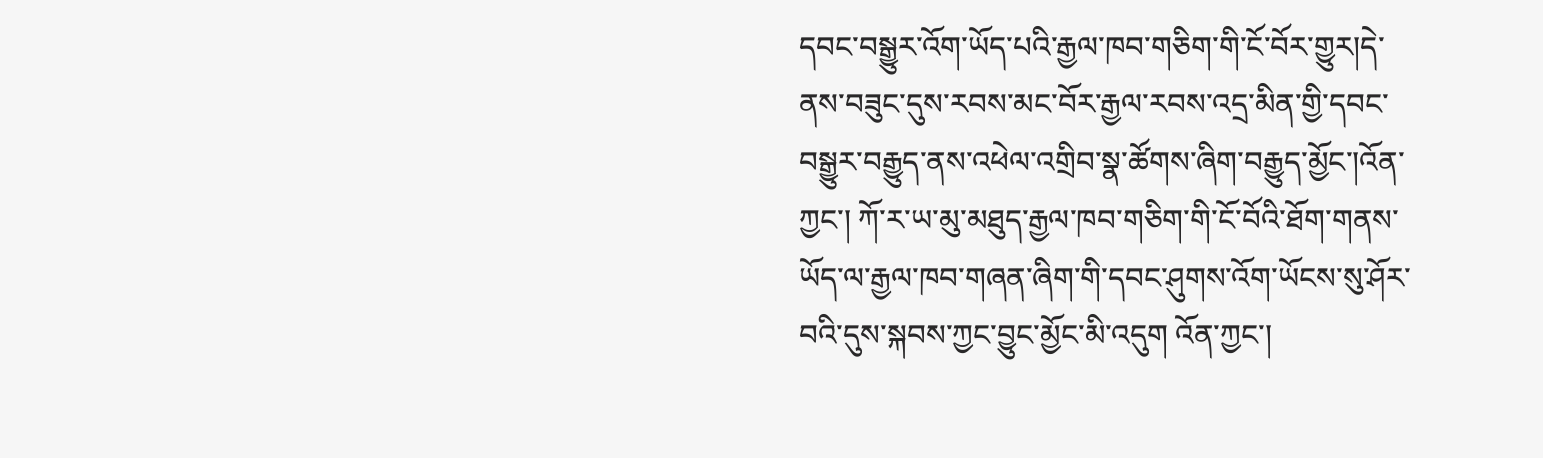དབང་བསྒྱུར་འོག་ཡོད་པའི་རྒྱལ་ཁབ་གཅིག་གི་ངོ་བོར་གྱུར།དེ་ནས་བཟུང་དུས་རབས་མང་བོར་རྒྱལ་རབས་འདྲ་མིན་གྱི་དབང་བསྒྱུར་བརྒྱུད་ནས་འཕེལ་འགྲིབ་སྣ་ཚོགས་ཞིག་བརྒྱུད་མྱོང་།འོན་ཀྱང་། ཀོ་ར་ཡ་མུ་མཐུད་རྒྱལ་ཁབ་གཅིག་གི་ངོ་བོའི་ཐོག་གནས་ཡོད་ལ་རྒྱལ་ཁབ་གཞན་ཞིག་གི་དབང་ཤུགས་འོག་ཡོངས་སུ་ཤོར་བའི་དུས་སྐབས་ཀྱང་བྱུང་མྱོང་མི་འདུག འོན་ཀྱང་།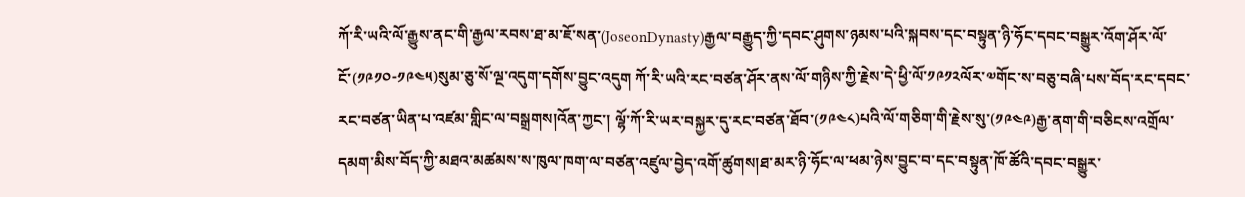ཀོ་རི་ཡའི་ལོ་རྒྱུས་ནང་གི་རྒྱལ་རབས་ཐ་མ་ཇོ་སན་(JoseonDynasty)རྒྱལ་བརྒྱུད་ཀྱི་དབང་ཤུགས་ཉམས་པའི་སྐབས་དང་བསྟུན་ཉི་ཧོང་དབང་བསྒྱུར་འོག་ཤོར་ལོ་ངོ་(༡༩༡༠-༡༩༤༥)སུམ་ཅུ་སོ་ལྔ་འདུག་དགོས་བྱུང་འདུག ཀོ་རི་ཡའི་རང་བཙན་ཤོར་ནས་ལོ་གཉིས་ཀྱི་རྗེས་དེ་ཕྱི་ལོ་༡༩༡༢ལོར་༧གོང་ས་བཅུ་བཞི་པས་བོད་རང་དབང་རང་བཙན་ཡིན་པ་འཛམ་གླིང་ལ་བསྒྲགས།འོན་ཀྱང་། ལྷོ་ཀོ་རི་ཡར་བསྐྱར་དུ་རང་བཙན་ཐོབ་(༡༩༤༨)པའི་ལོ་གཅིག་གི་རྗེས་སུ་(༡༩༤༩)རྒྱ་ནག་གི་བཅིངས་འགྲོལ་དམག་མིས་བོད་ཀྱི་མཐའ་མཚམས་ས་ཁུལ་ཁག་ལ་བཙན་འཛུལ་བྱེད་འགོ་ཚུགས།ཐ་མར་ཉི་ཧོང་ལ་ཕམ་ཉེས་བྱུང་བ་དང་བསྟུན་ཁོ་ཚོའི་དབང་བསྒྱུར་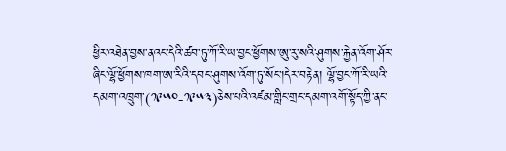ཕྱིར་འཐེན་བྱས་ནའང་དེའི་ཚབ་ཏུ་ཀོ་རི་ཡ་བྱང་ཕྱོགས་ཨུ་རུ་སའི་ཤུགས་རྐྱེན་འོག་ཤོར་ཞིང་ལྷོ་ཕྱོགས་ཁག་ཨ་རིའི་དབང་ཤུགས་འོག་ཏུ་སོང་།དེར་བརྟེན། ལྷོ་བྱང་ཀོ་རི་ཡའི་དམག་འཁྲུག་(༡༩༥༠-༡༩༥༣)ཅེས་པའི་འཛམ་གླིང་གྲང་དམག་འགོ་སྟོད་ཀྱི་ནང་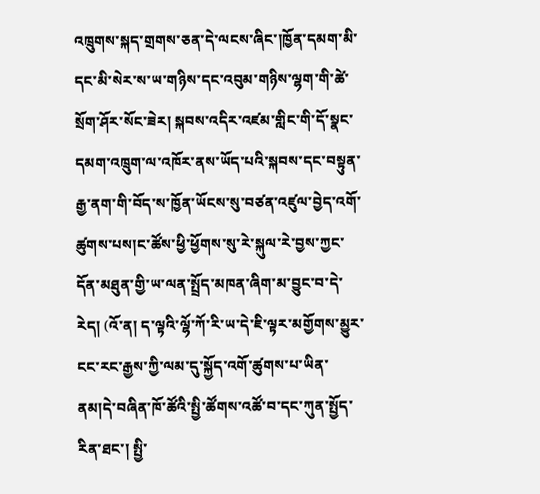འཁྲུགས་སྐད་གྲགས་ཅན་དེ་ལངས་ཞིང་།ཁྱོན་དམག་མི་དང་མི་སེར་ས་ཡ་གཉིས་དང་འབུམ་གཉིས་ལྷག་གི་ཚེ་སྲོག་ཤོར་སོང་ཟེར། སྐབས་འདིར་འཛམ་གླིང་གི་དོ་སྣང་དམག་འཁྲུག་ལ་འཁོར་ནས་ཡོད་པའི་སྐབས་དང་བསྟུན་རྒྱ་ནག་གི་བོད་ས་ཁྱོན་ཡོངས་སུ་བཙན་འཛུལ་བྱེད་འགོ་ཚུགས་པས།ང་ཚོས་ཕྱི་ཕྱོགས་སུ་རེ་སྐུལ་རེ་བྱས་ཀྱང་དོན་མཐུན་གྱི་ཡ་ལན་སྤྲོད་མཁན་ཞིག་མ་བྱུང་བ་དེ་རེད། (འོ་ན། ད་ལྟའི་ལྷོ་ཀོ་རི་ཡ་དེ་ཇི་ལྟར་མགྱོགས་མྱུར་ངང་རང་རྒྱས་ཀྱི་ལམ་དུ་སྐྱོད་འགོ་ཚུགས་པ་ཡིན་ནམ།དེ་བཞིན་ཁོ་ཚོའི་སྤྱི་ཚོགས་འཚོ་བ་དང་ཀུན་སྤྱོད་རིན་ཐང་། སྤྱི་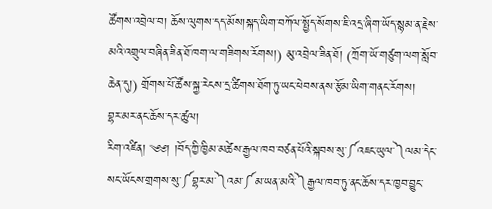ཚོགས་འབྲེལ་བ། ཆོས་ལུགས་དད་མོས།སྐད་ཡིག་བཀོལ་སྤྱོད་སོགས་ཇི་འདྲ་ཞིག་ཡོད་སྙམ་ན་རྗེས་མའི་འགྲུལ་བཞིན་ཟིན་ཐོ་ཁག་ལ་གཟིགས་རོགས།) མུ་འབྲེལ་ཟིན་ཐོ། (ཀྲོག་ཡོ་གཙུག་ལག་སློབ་ཆེན་དུ།) གྲོགས་པོ་ཚོས་སྐྱ་རེངས་དྲ་ཚིགས་ཐོག་ཏུ་ཡང་ཕེབས་ནས་རྩོམ་ཡིག་གནང་རོགས།
བྷར་མར་ནང་ཆོས་དར་ཚུལ།
རིག་འཛིན། ༄༅། །བོད་ཀྱི་ཁྱིམ་མཚེས་རྒྱལ་ཁབ་བཙན་པོའི་སྐབས་སུ་༼འཇང་ཡུལ་༽ལམ་དེང་སང་ཡོངས་གྲགས་སུ་༼བྷར་མ་༽འམ་༼མ་ཡན་མའི་༽རྒྱལ་ཁབ་ཏུ་ནང་ཆོས་དར་ཁྱབ་བྱུང་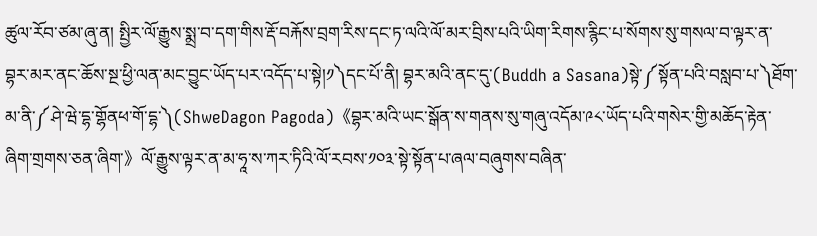ཚུལ་རོབ་ཙམ་ཞུ་ན། སྤྱིར་ལོ་རྒྱུས་སྨྲ་བ་དག་གིས་རྡོ་བརྐོས་བྲག་རིས་དང་ཏ་ལའི་ལོ་མར་བྲིས་པའི་ཡིག་རིགས་རྙིང་པ་སོགས་སུ་གསལ་བ་ལྟར་ན་བྷར་མར་ནང་ཆོས་སྔ་ཕྱི་ལན་མང་བྱུང་ཡོད་པར་འདོད་པ་སྟེ།༡༽དང་པོ་ནི། བྷར་མའི་ནང་དུ་(Buddh a Sasana)སྟེ་༼སྟོན་པའི་བསླབ་པ་༽ཐོག་མ་ནི་༼ཤེ་ཝེ་དྷ་གྷོནཕ་གོ་དྷ་༽(ShweDagon Pagoda)《བྷར་མའི་ཡང་སྒོན་ས་གནས་སུ་གཞུ་འདོམ་༩༨་ཡོད་པའི་གསེར་གྱི་མཆོད་རྟེན་ཞིག་གྲགས་ཅན་ཞིག་》ལོ་རྒྱུས་ལྟར་ན་མ་ཧཱ་ས་ཀར་ཏིའི་ལོ་རབས་༡༠༣་སྟེ་སྟོན་པ་ཞལ་བཞུགས་བཞིན་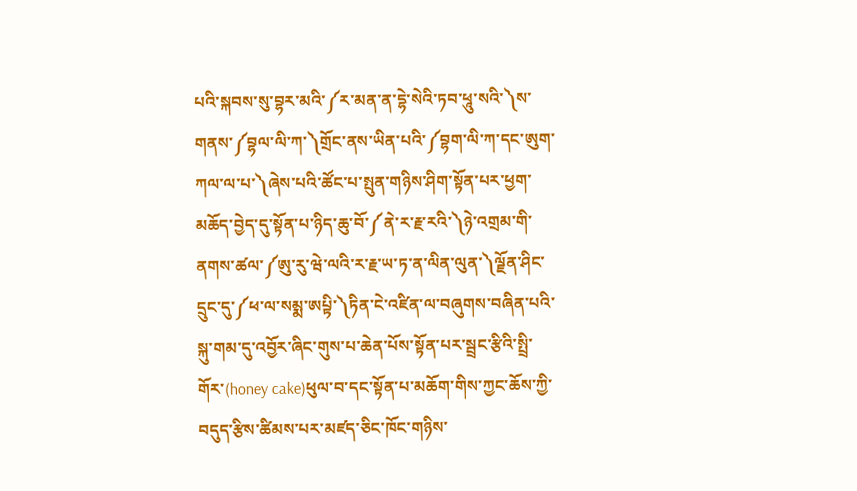པའི་སྐབས་སུ་བྷར་མའི་༼ར་མན་ན་དྷེ་སེའི་ཏབ་ཕཱུ་སའི་༽ས་གནས་༼བྷལ་ལི་ཀ་༽གྲོང་ནས་ཡིན་པའི་༼བྷག་ལི་ཀ་དང་ཨུག་ཀལ་ལ་པ་༽ཞེས་པའི་ཚོང་པ་སྤུན་གཉིས་ཤིག་སྟོན་པར་ཕྱག་མཆོད་བྱེད་དུ་སྟོན་པ་ཉིད་ཆུ་བོ་༼ནེ་ར་རྗ་རའི་༽ཉེ་འགྲམ་གི་ནགས་ཚལ་༼ཨུ་རུ་ཝེ་ལའི་ར་རྗ་ཡ་ཏ་ན་ལིན་ལུན་༽ལྗོན་ཤིང་དྲུང་དུ་༼ཕ་ལ་སམྨ་ཨཔྟི་༽ཏིན་ངེ་འཛིན་ལ་བཞུགས་བཞིན་པའི་སྐུ་གམ་དུ་འབྱོར་ཞིང་གུས་པ་ཆེན་པོས་སྟོན་པར་སྦྲང་རྩིའི་སྤྲི་གོར་(honey cake)ཕུལ་བ་དང་སྟོན་པ་མཆོག་གིས་ཀྱང་ཆོས་ཀྱི་བདུད་རྩིས་ཚིམས་པར་མཛད་ཅིང་ཁོང་གཉིས་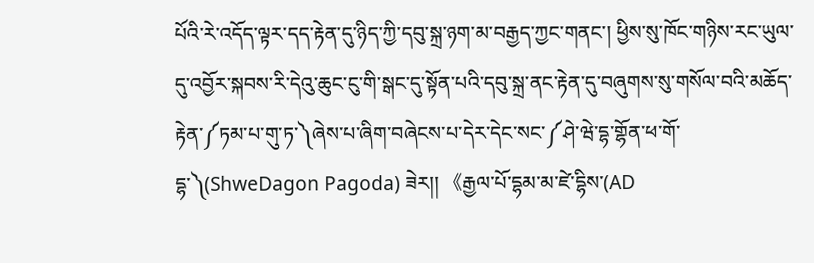པོའི་རེ་འདོད་ལྟར་དད་རྟེན་དུ་ཉིད་ཀྱི་དབུ་སྐྲ་ཉག་མ་བརྒྱད་ཀྱང་གནང་། ཕྱིས་སུ་ཁོང་གཉིས་རང་ཡུལ་དུ་འབྱོར་སྐབས་རི་དེའུ་ཆུང་ངུ་གི་སྒང་དུ་སྟོན་པའི་དབུ་སྐྲ་ནང་རྟེན་དུ་བཞུགས་སུ་གསོལ་བའི་མཆོད་རྟེན་༼ཏམ་པ་གུ་ཏ་༽ཞེས་པ་ཞིག་བཞེངས་པ་དེར་དེང་སང་༼ཤེ་ཝེ་དྷ་གྷོན་ཕ་གོ་དྷ་༽(ShweDagon Pagoda) ཟེར།། 《རྒྱལ་པོ་དྷམ་མ་ཛེ་དྷིས་(AD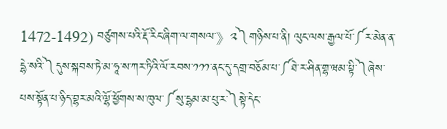1472-1492) བཙུགས་པའི་རྡོ་རིང་ཞིག་ལ་གསལ་》༢༽གཉིས་པ་ནི། ལུང་ལས་རྒྱལ་པོ་༼ར་མེན་ན་དྷེ་སའི་༽དུས་སྐབས་ཏེ་མ་ཧཱ་ས་ཀར་ཏིའི་ལོ་རབས་༡༡༡་ནང་དུ་དགྲ་བཅོམ་པ་༼ཐེ་ར་ཤིན་གྷ་ཝམ་པྟི་༽ཞེས་པས་སྟོན་པ་ཉིད་བྷར་མའི་ལྷོ་ཕྱོགས་ས་ཁུལ་༼སུ་དྷམ་མ་པུ་ར་༽སྟེ་དེང་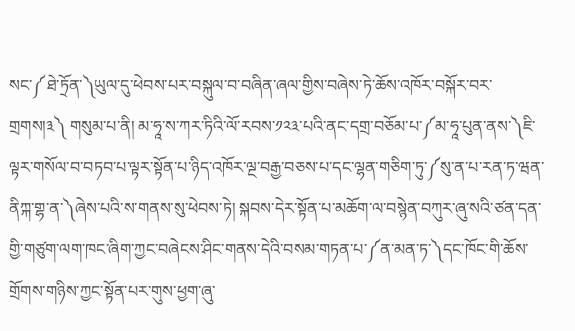སང་༼ཐེ་ཏྲོན་༽ཡུལ་དུ་ཕེབས་པར་བསྐུལ་བ་བཞིན་ཞལ་གྱིས་བཞེས་ཏེ་ཆོས་འཁོར་བསྐོར་བར་གྲགས།༣༽ གསུམ་པ་ནི། མ་ཧཱ་ས་ཀར་ཏིའི་ལོ་རབས་༡༢༣་པའི་ནང་དགྲ་བཅོམ་པ་༼མ་ཧཱ་པུན་ནས་༽ཇི་ལྟར་གསོལ་བ་བཏབ་པ་ལྟར་སྟོན་པ་ཉིད་འཁོར་ལྔ་བརྒྱ་བཅས་པ་དང་ལྷན་གཅིག་ཏུ་༼སུ་ན་པ་རན་ཏ་ཝན་ནིཀྐ་གྷ་ན་༽ཞེས་པའི་ས་གནས་སུ་ཕེབས་ཏེ། སྐབས་དེར་སྟོན་པ་མཆོག་ལ་བསྙེན་བཀུར་ཞུ་སའི་ཙན་དན་གྱི་གཙུག་ལག་ཁང་ཞིག་ཀྱང་བཞེངས་ཤིང་གནས་དེའི་བསམ་གཏན་པ་༼ན་མན་ཏ་༽དང་ཁོང་གི་ཆོས་གྲོགས་གཉིས་ཀྱང་སྟོན་པར་གུས་ཕྱག་ཞུ་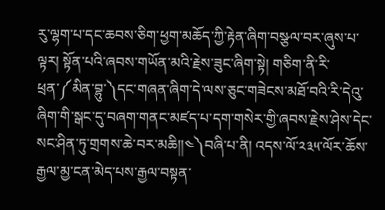རུ་ལྷག་པ་དང་ཆབས་ཅིག་ཕྱག་མཆོད་ཀྱི་རྟེན་ཞིག་བསྩལ་བར་ཞུས་པ་ལྟར། སྟོན་པའི་ཞབས་གཡོན་མའི་རྗེས་ཟུང་ཞིག་སྟེ། གཅིག་ནི་རི་ཕྲན་༼མིན་བྷུ་༽དང་གཞན་ཞིག་དེ་ལས་ཅུང་གཟེངས་མཐོ་བའི་རི་དེའུ་ཞིག་གི་སྒང་དུ་བཞག་གནང་མཛད་པ་དག་གསེར་གྱི་ཞབས་རྗེས་ཤེས་དེང་སང་ཤིན་ཏུ་གྲགས་ཆེ་བར་མཆི།།༤༽བཞི་པ་ནི། འདས་ལོ་༢༣༥་ལོར་ཆོས་རྒྱལ་མྱ་ངན་མེད་པས་རྒྱལ་བསྟན་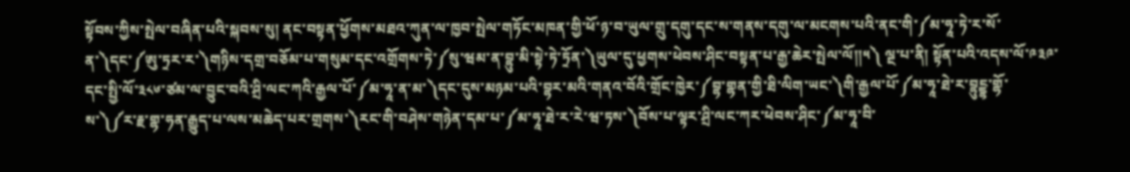སྟོབས་ཀྱིས་སྤེལ་བཞིན་པའི་སྐབས་སུ། ནང་བསྟན་ཕྱོགས་མཐའ་ཀུན་ལ་ཁྱབ་སྤེལ་གཏོང་མཁན་གྱི་ཕོ་ཉ་བ་ཡུལ་གྲུ་དགུ་དང་ས་གནས་དགུ་ལ་མངགས་པའི་ནང་གི་༼མ་ཧཱ་ཏེ་ར་སོ་ན་༽དང་༼ཨུ་ཏྲར་ར་༽གཉིས་དགྲ་བཅོམ་པ་གསུམ་དང་འགྲོགས་ཏེ་༼སུ་ཝམ་ན་བྷུ་མི་སྟེ་ཏེ་ཏྲོན་༽ཡུལ་དུ་ཕྱགས་ཕེབས་ཤིང་བསྟན་པ་རྒྱ་ཆེར་སྤེལ་ལོ།།༥༽ ལྔ་པ་ནི། སྟོན་པའི་འདས་ལོ་༩༣༩་དང་སྤྱི་ལོ་༣༨༦་ཙམ་ལ་བྱུང་བའི་ཤྲི་ལང་ཀའི་རྒྱལ་པོ་༼མ་ཧཱ་ན་མ་༽དང་དུས་མཉམ་པའི་བྷར་མའི་གནའ་བོའི་གྲོང་ཁྱེར་༼བྷ་གྷན་གྱི་ཐི་ལིག་ཡང་༽གི་རྒྱལ་པོ་༼མ་ཧཱ་ཐེ་ར་བྷུངྡྷ་གྷོ་ས་༽༼ར་རྗ་གྷ་ཧན་རྒྱུད་པ་ལས་མཆེད་པར་གྲགས་༽རང་གི་བཤེས་གཉེན་དམ་པ་༼མ་ཧཱ་ཐེ་ར་རེ་ཝ་ཏས་༽བོས་པ་ལྟར་ཤྲི་ལང་ཀར་ཕེབས་ཤིང་༼མ་ཧཱ་བི་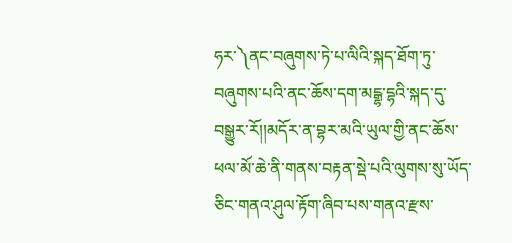ཧར་༽ནང་བཞུགས་ཏེ་པ་ལིའི་སྐད་ཐོག་ཏུ་བཞུགས་པའི་ནང་ཆོས་དག་མངྒྷ་དྷའི་སྐད་དུ་བསྒྱུར་རོ།།མདོར་ན་བྷར་མའི་ཡུལ་གྱི་ནང་ཆོས་ཕལ་མོ་ཆེ་ནི་གནས་བརྟན་སྡེ་པའི་ལུགས་སུ་ཡོད་ཅིང་གནའ་ཤུལ་རྟོག་ཞིབ་པས་གནའ་རྫས་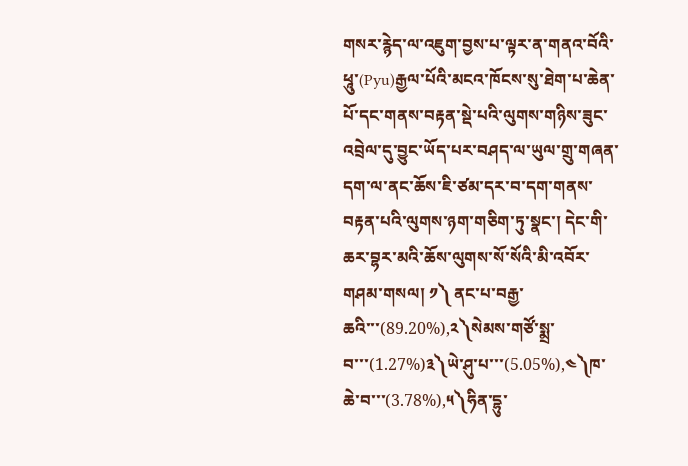གསར་རྙེད་ལ་འཇུག་བྱས་པ་ལྟར་ན་གནའ་བོའི་ཕཱུ་(Pyu)རྒྱལ་པོའི་མངའ་ཁོངས་སུ་ཐེག་པ་ཆེན་པོ་དང་གནས་བརྟན་སྡེ་པའི་ལུགས་གཉིས་ཟུང་འབྲེལ་དུ་བྱུང་ཡོད་པར་བཤད་ལ་ཡུལ་གྲུ་གཞན་དག་ལ་ནང་ཆོས་ཇི་ཙམ་དར་བ་དག་གནས་བརྟན་པའི་ལུགས་ཉག་གཅིག་ཏུ་སྣང་། དེང་གི་ཆར་བྷར་མའི་ཆོས་ལུགས་སོ་སོའི་མི་འབོར་གཤམ་གསལ། ༡༽ ནང་པ་བརྒྱ་ཆའི་་་(89.20%),༢༽སེམས་གཙོ་སྨྲ་བ་་་(1.27%)༣༽ཡེ་ཤུ་པ་་་(5.05%),༤༽ཁ་ཆེ་བ་་་(3.78%),༥༽ཧིན་དྷུ་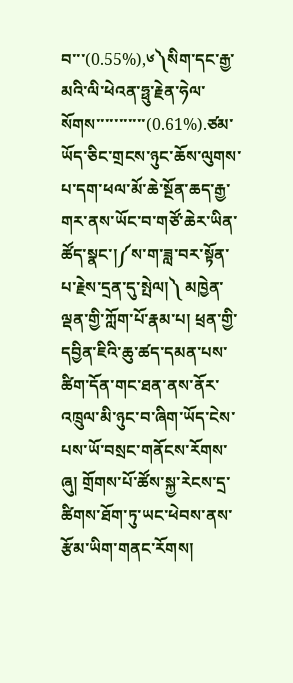བ་་་(0.55%),༦༽སིག་དང་རྒྱ་མའི་ལི་ཕེའན་ཧྥུ་རྗེན་ཧེལ་སོགས་་་་་་་་་་་(0.61%).ཙམ་ཡོད་ཅིང་གྲངས་ཉུང་ཆོས་ལུགས་པ་དག་ཕལ་མོ་ཆེ་སྔོན་ཆད་རྒྱ་གར་ནས་ཡོང་བ་གཙོ་ཆེར་ཡིན་ཚོད་སྣང་།༼ས་ག་ཟླ་བར་སྟོན་པ་རྗེས་དྲན་དུ་སྤེལ།༽ མཁྱེན་ལྡན་གྱི་ཀློག་པོ་རྣམ་པ། ཕྲན་གྱི་དབྱིན་ཇིའི་ཆུ་ཚད་དམན་པས་ཚིག་དོན་གང་ཐན་ནས་ནོར་འཁྲུལ་མི་ཉུང་བ་ཞིག་ཡོད་ངེས་པས་ཡོ་བསྲང་གནོངས་རོགས་ཞུ། གྲོགས་པོ་ཚོས་སྐྱ་རེངས་དྲ་ཚིགས་ཐོག་ཏུ་ཡང་ཕེབས་ནས་རྩོམ་ཡིག་གནང་རོགས།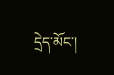དྲེད་མོང་།